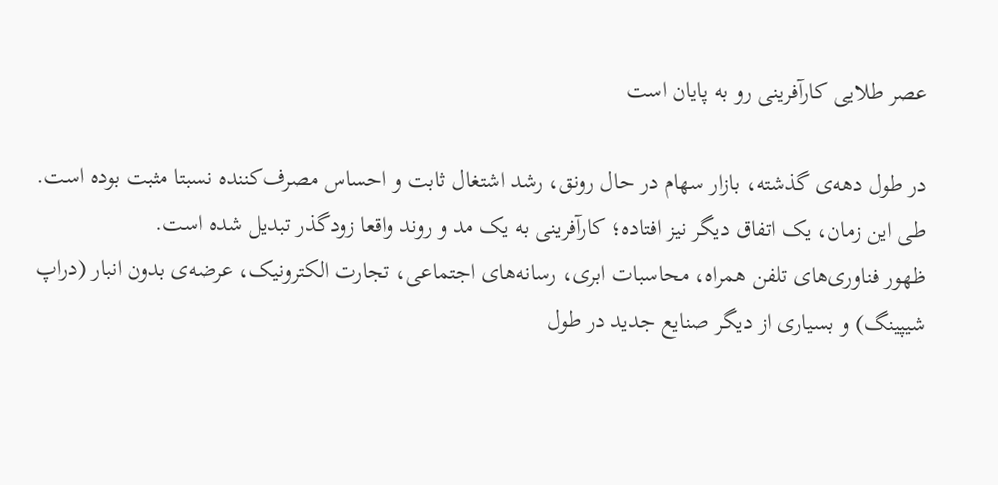عصر طلایی کارآفرینی رو به پایان است

در طول دهه‌ی گذشته، بازار سهام در حال رونق، رشد اشتغال ثابت و احساس مصرف‌کننده نسبتا مثبت بوده است. طی این زمان، یک اتفاق دیگر نیز افتاده؛ کارآفرینی به یک مد و روند واقعا زودگذر تبدیل شده است.
ظهور فناوری‌های تلفن همراه، محاسبات ابری، رسانه‌های اجتماعی، تجارت الکترونیک، عرضه‌ی بدون انبار (دراپ شیپینگ) و بسیاری از دیگر صنایع جدید در طول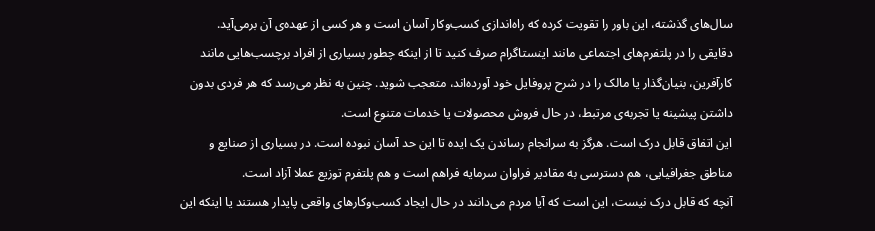سال‌های گذشته، این باور را تقویت کرده که راه‌اندازی کسب‌وکار آسان است و هر کسی از عهده‌ی آن برمی‌آید.
دقایقی را در پلتفرم‌های اجتماعی مانند اینستاگرام صرف کنید تا از اینکه چطور بسیاری از افراد برچسب‌هایی مانند کارآفرین، بنیان‌گذار یا مالک را در شرح پروفایل خود آورده‌اند، متعجب شوید. چنین به نظر می‌رسد که هر فردی بدون داشتن پیشینه یا تجربه‌ی مرتبط، در حال فروش محصولات یا خدمات متنوع است.
این اتفاق قابل درک است. هرگز به سرانجام رساندن یک ایده تا این حد آسان نبوده است. در بسیاری از صنایع و مناطق جغرافیایی، هم دسترسی به مقادیر فراوان سرمایه فراهم است و هم پلتفرم توزیع عملا آزاد است.
آنچه که قابل درک نیست، این است که آیا مردم می‌دانند در حال ایجاد کسب‌وکارهای واقعی پایدار هستند یا اینکه این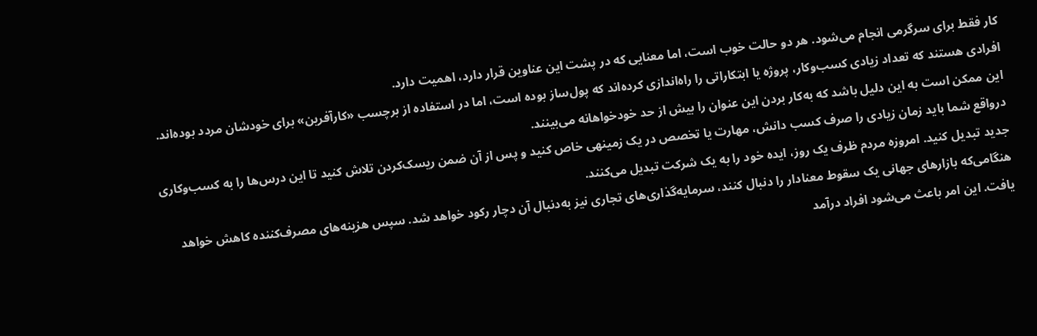کار فقط برای سرگرمی انجام می‌شود. هر دو حالت خوب است، اما معنایی که در پشت این عناوین قرار دارد، اهمیت دارد.
افرادی هستند که تعداد زیادی کسب‌وکار، پروژه یا ابتکاراتی را راه‌اندازی کرده‌اند که پول‌ساز بوده است، اما در استفاده از برچسب «کارآفرین» برای خودشان مردد بوده‌اند. این ممکن است به این دلیل باشد که به‌کار بردن این عنوان را بیش از حد خودخواهانه می‌بینند.
درواقع شما باید زمان زیادی را صرف کسب دانش، مهارت یا تخصص در یک زمینهی خاص کنید و پس از آن ضمن ریسک‌کردن تلاش کنید تا این درس‌ها را به کسب‌وکاری جدید تبدیل کنید. امروزه مردم ظرف یک روز، ایده خود را به یک شرکت تبدیل می‌کنند.
هنگامی‌که بازارهای جهانی یک سقوط معنادار را دنبال کنند، سرمایه‌گذاری‌های تجاری نیز به‌دنبال آن دچار رکود خواهد شد. سپس هزینه‌های مصرف‌کننده کاهش خواهد یافت. این امر باعث می‌شود افراد درآمد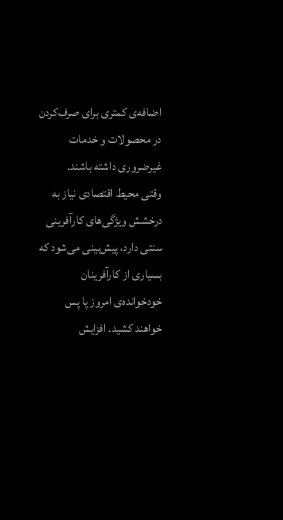اضافه‌ی کمتری برای صرف‌کردن در محصولات و خدمات غیرضروری داشته باشند.
وقتی محیط اقتصادی نیاز به درخشش ویژگی‌های کارآفرینی سنتی دارد، پیش‌بینی می‌شود که بسیاری از کارآفرینان خودخوانده‌ی امروز پا پس خواهند کشید. افزایش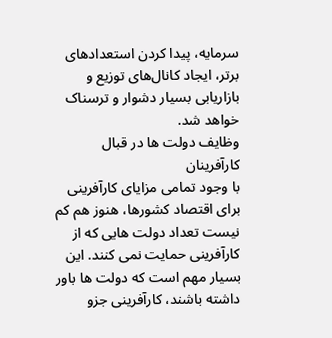سرمایه، پیدا کردن استعدادهای برتر، ایجاد کانال‌های توزیع و بازاریابی بسیار دشوار و ترسناک خواهد شد.
وظایف دولت ها در قبال کارآفرینان
با وجود تمامی مزایای کارآفرینی برای اقتصاد کشورها، هنوز هم کم نیست تعداد دولت هایی که از کارآفرینی حمایت نمی کنند. این بسیار مهم است که دولت ها باور داشته باشند، کارآفرینی جزو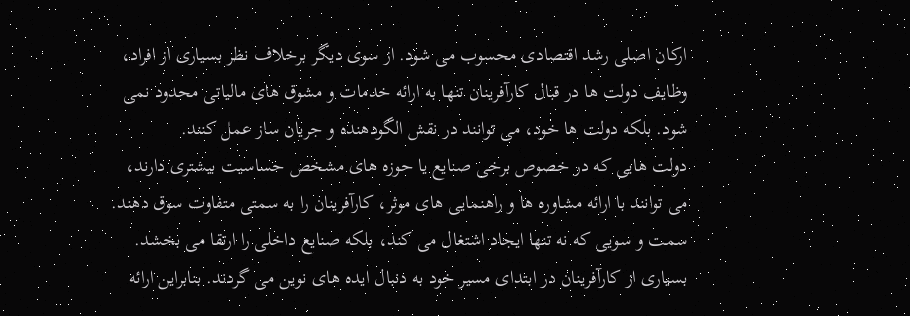ارکان اصلی رشد اقتصادی محسوب می شود. از سوی دیگر برخلاف نظر بسیاری از افراد، وظایف دولت ها در قبال کارآفرینان تنها به ارائه خدمات و مشوق های مالیاتی محدود نمی شود. بلکه دولت ها خود، می توانند در نقش الگودهنده و جریان ساز عمل کنند.
دولت هایی که در خصوص برخی صنایع یا حوزه های مشخص حساسیت بیشتری دارند، می توانند با ارائه مشاوره ها و راهنمایی های موثر، کارآفرینان را به سمتی متفاوت سوق دهند. سمت و سویی که نه تنها ایجاد اشتغال می کند، بلکه صنایع داخلی را ارتقا می بخشد. بسیاری از کارآفرینان در ابتدای مسیر خود به دنبال ایده های نوین می گردند. بنابراین ارائه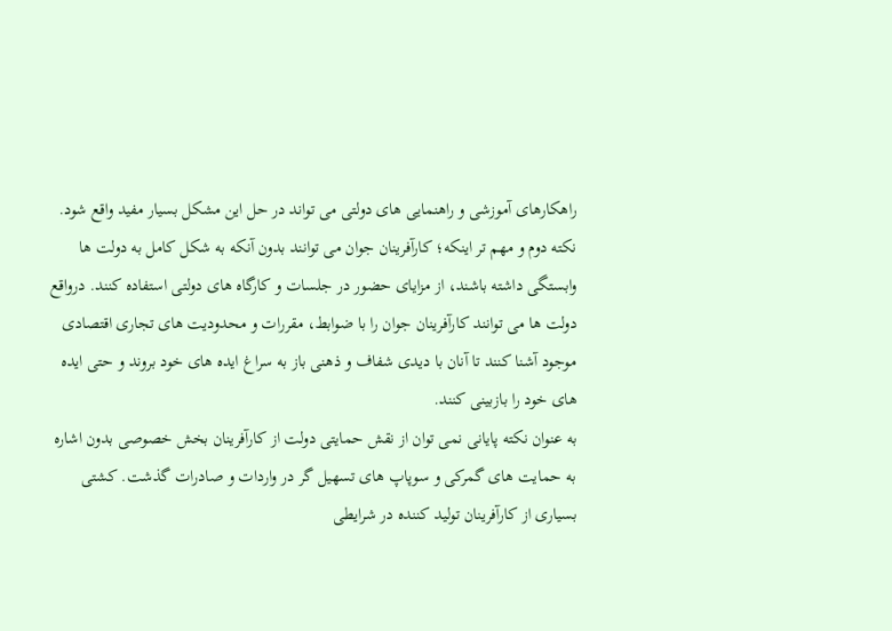راهکارهای آموزشی و راهنمایی های دولتی می تواند در حل این مشکل بسیار مفید واقع شود.
نکته دوم و مهم تر اینکه؛ کارآفرینان جوان می توانند بدون آنکه به شکل کامل به دولت ها وابستگی داشته باشند، از مزایای حضور در جلسات و کارگاه های دولتی استفاده کنند. درواقع دولت ها می توانند کارآفرینان جوان را با ضوابط، مقررات و محدودیت های تجاری اقتصادی موجود آشنا کنند تا آنان با دیدی شفاف و ذهنی باز به سراغ ایده های خود بروند و حتی ایده های خود را بازبینی کنند.
به عنوان نکته پایانی نمی توان از نقش حمایتی دولت از کارآفرینان بخش خصوصی بدون اشاره به حمایت های گمرکی و سوپاپ های تسهیل گر در واردات و صادرات گذشت. کشتی بسیاری از کارآفرینان تولید کننده در شرایطی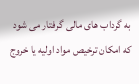به گرداب های مالی گرفتار می شود که امکان ترخیص مواد اولیه یا خروج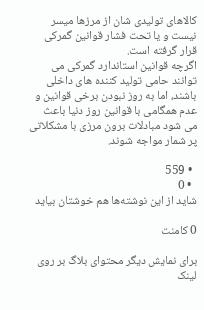کالاهای تولیدی شان از مرزها میسر نیست و یا تحت فشار قوانین گمرکی قرار گرفته است.
اگرچه قوانین استاندارد گمرکی می توانند حامی تولید کننده های داخلی باشند، اما به روز نبودن برخی قوانین و عدم همگامی با قوانین روز دنیا باعث می شود مبادلات برون مرزی با مشکلاتی پر شمار مواجه شوند.

  • 559
  • 0
شاید از این نوشته‌ها هم خوشتان بیاید

0 کامنت

برای نمایش دیگر محتوای بلاگ بر روی لینک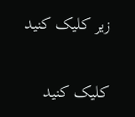زیر کلیک کنید

کلیک کنید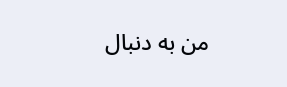من به دنبال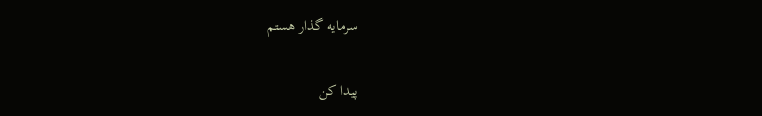سرمایه گذار هستم

پیدا کن